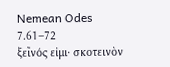Nemean Odes 7.61–72
ξεῖνός εἰμι· σκοτεινὸν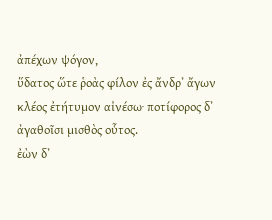ἀπέχων ψόγον,
ὕδατος ὥτε ῥοὰς φίλον ἐς ἄνδρʼ ἄγων
κλέος ἐτήτυμον αἰνέσω· ποτίφορος δʼ ἀγαθοῖσι μισθὸς οὗτος.
ἐὼν δʼ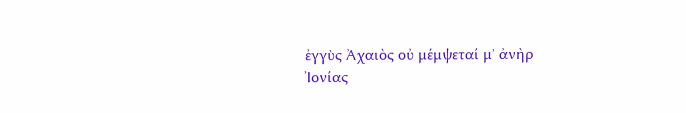ἐγγὺς Ἀχαιὸς οὐ μέμψεταί μʼ ἀνὴρ
Ἰονίας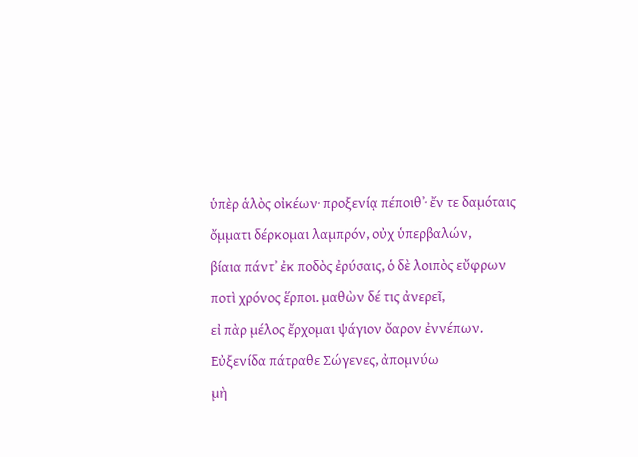ὑπὲρ ἁλὸς οἰκέων· προξενίᾳ πέποιθʼ· ἔν τε δαμόταις
ὄμματι δέρκομαι λαμπρόν, οὐχ ὑπερβαλών,
βίαια πάντʼ ἐκ ποδὸς ἐρύσαις, ὁ δὲ λοιπὸς εὔφρων
ποτὶ χρόνος ἕρποι. μαθὼν δέ τις ἀνερεῖ,
εἰ πὰρ μέλος ἔρχομαι ψάγιον ὄαρον ἐννέπων.
Εὐξενίδα πάτραθε Σώγενες, ἀπομνύω
μὴ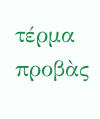τέρμα προβὰς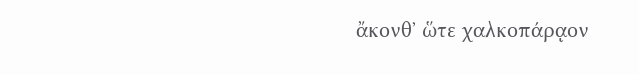ἄκονθʼ ὥτε χαλκοπάρᾳον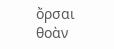ὄρσαι
θοὰν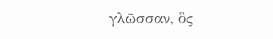γλῶσσαν, ὃς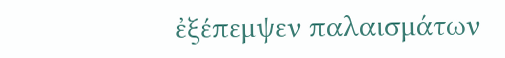ἐξέπεμψεν παλαισμάτων